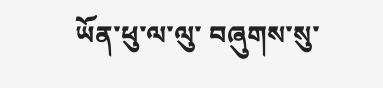ཡོན་ཕུ་ལ་ལུ་ བཞུགས་སུ་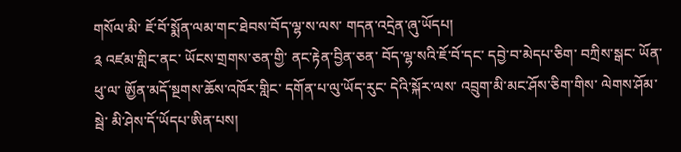གསོལ་མི་ ཇོ་བོ་སྨོན་ལམ་གང་ཐེབས་བོད་ལྷ་ས་ལས་ གདན་འདྲེན་ཞུ་ཡོདཔ།
༉ འཛམ་གླིང་ནང་ ཡོངས་གྲགས་ཅན་གྱི་ ནང་རྟེན་བྱིན་ཅན་ བོད་ལྷ་སའི་ཇོ་བོ་དང་ དབྱེ་བ་མེདཔ་ཅིག་ བཀྲིས་སྒང་ ཡོན་ཕུ་ལ་ ཨྱོན་མདོ་སྔགས་ཆོས་འཁོར་གླིང་ དགོན་པ་ལུ་ཡོད་རུང་ དེའི་སྐོར་ལས་ འབྲུག་མི་མང་ཤོས་ཅིག་གིས་ ལེགས་ཤོམ་སྦེ་ མི་ཤེས་དོ་ཡོདཔ་ཨིན་པས།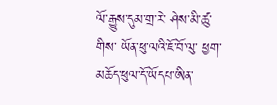ལོ་རྒྱུས་དུམ་གྲ་རེ་ ཤེས་མི་ཚུ་གིས་ ཡོན་ཕུ་ལའི་ཇོ་བོ་ལུ་ ཕྱག་མཆོད་ཕུལ་དོ་ཡོདཔ་ཨིན་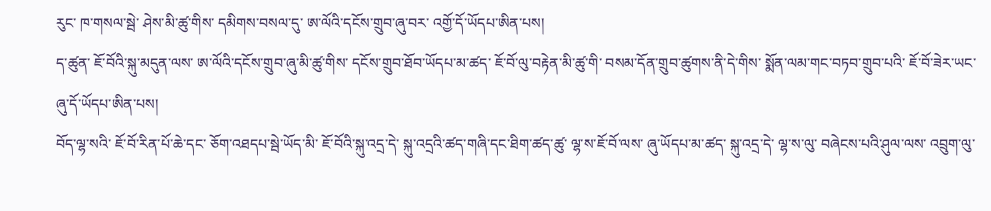རུང་ ཁ་གསལ་སྦེ་ ཤེས་མི་ཚུ་གིས་ དམིགས་བསལ་དུ་ ཨ་ལོའི་དངོས་གྲུབ་ཞུ་བར་ འགྱོ་དོ་ཡོདཔ་ཨིན་པས།
ད་ཚུན་ ཇོ་བོའི་སྐུ་མདུན་ལས་ ཨ་ལོའི་དངོས་གྲུབ་ཞུ་མི་ཚུ་གིས་ དངོས་གྲུབ་ཐོབ་ཡོདཔ་མ་ཚད་ ཇོ་བོ་ལུ་བརྟེན་མི་ཚུ་གི་ བསམ་དོན་གྲུབ་ཚུགས་ནི་དེ་གིས་ སྨོན་ལམ་གང་བཏབ་གྲུབ་པའི་ ཇོ་བོ་ཟེར་ཡང་ ཞུ་དོ་ཡོདཔ་ཨིན་པས།
བོད་ལྷ་སའི་ ཇོ་བོ་རིན་པོ་ཆེ་དང་ ཅོག་འཐདཔ་སྦེ་ཡོད་མི་ ཇོ་བོའི་སྐུ་འདྲ་དེ་ སྐུ་འདྲའི་ཚད་གཞི་དང་ཐིག་ཚད་ཚུ་ ལྷ་ས་ཇོ་བོ་ལས་ ཞུ་ཡོདཔ་མ་ཚད་ སྐུ་འདྲ་དེ་ ལྷ་ས་ལུ་ བཞེངས་པའི་ཤུལ་ལས་ འབྲུག་ལུ་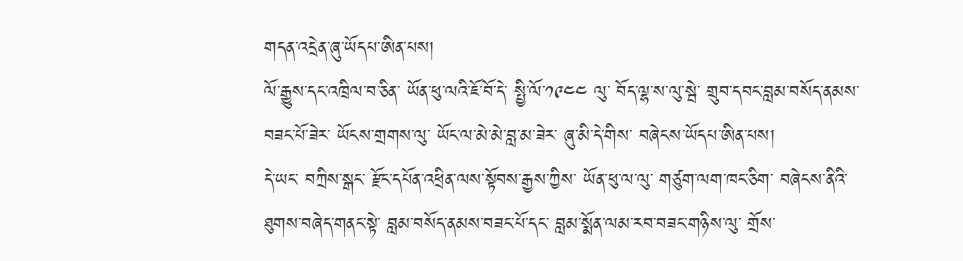གདན་འདྲེན་ཞུ་ཡོདཔ་ཨིན་པས།
ལོ་རྒྱུས་དང་འཁྲིལ་བ་ཅིན་ ཡོན་ཕུ་ལའི་ཇོ་བོ་དེ་ སྤྱི་ལོ་༡༩༤༤ ལུ་ བོད་ལྷ་ས་ལུ་སྦེ་ གྲུབ་དབང་བླམ་བསོད་ནམས་བཟང་པོ་ཟེར་ ཡོངས་གྲགས་ལུ་ ཡོང་ལ་མེ་མེ་བླ་མ་ཟེར་ ཞུ་མི་དེ་གིས་ བཞེངས་ཡོདཔ་ཨིན་པས།
དེ་ཡང་ བཀྲིས་སྒང་ རྫོང་དཔོན་འཕྲིན་ལས་སྟོབས་རྒྱས་ཀྱིས་ ཡོན་ཕུ་ལ་ལུ་ གཙུག་ལག་ཁང་ཅིག་ བཞེངས་ནིའི་ཐུགས་བཞེད་གནང་སྟེ་ བླམ་བསོད་ནམས་བཟང་པོ་དང་ བླམ་སྨོན་ལམ་རབ་བཟང་གཉིས་ལུ་ གྲོས་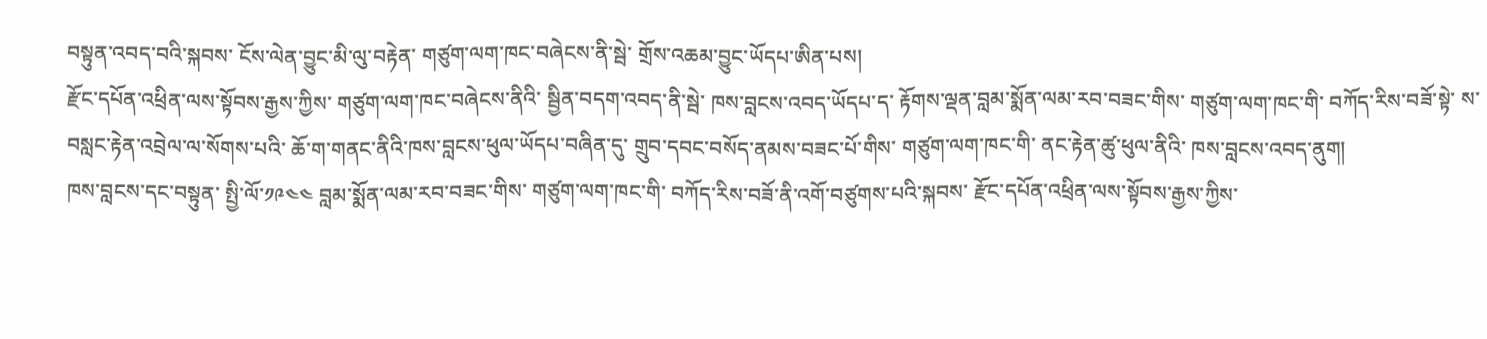བསྟུན་འབད་བའི་སྐབས་ ངོས་ལེན་བྱུང་མི་ལུ་བརྟེན་ གཙུག་ལག་ཁང་བཞེངས་ནི་སྦེ་ གྲོས་འཆམ་བྱུང་ཡོདཔ་ཨིན་པས།
རྫོང་དཔོན་འཕྲིན་ལས་སྟོབས་རྒྱས་ཀྱིས་ གཙུག་ལག་ཁང་བཞེངས་ནིའི་ སྦྱིན་བདག་འབད་ནི་སྦེ་ ཁས་བླངས་འབད་ཡོདཔ་ད་ རྟོགས་ལྡན་བླམ་སྨོན་ལམ་རབ་བཟང་གིས་ གཙུག་ལག་ཁང་གི་ བཀོད་རིས་བཟོ་སྟེ་ ས་བསླང་རྟེན་འབྲེལ་ལ་སོགས་པའི་ ཆོ་ག་གནང་ནིའི་ཁས་བླངས་ཕུལ་ཡོདཔ་བཞིན་དུ་ གྲུབ་དབང་བསོད་ནམས་བཟང་པོ་གིས་ གཙུག་ལག་ཁང་གི་ ནང་རྟེན་ཚུ་ཕུལ་ནིའི་ ཁས་བླངས་འབད་ནུག།
ཁས་བླངས་དང་བསྟུན་ སྤྱི་ལོ་༡༩༤༤ བླམ་སྨོན་ལམ་རབ་བཟང་གིས་ གཙུག་ལག་ཁང་གི་ བཀོད་རིས་བཟོ་ནི་འགོ་བཙུགས་པའི་སྐབས་ རྫོང་དཔོན་འཕྲིན་ལས་སྟོབས་རྒྱས་ཀྱིས་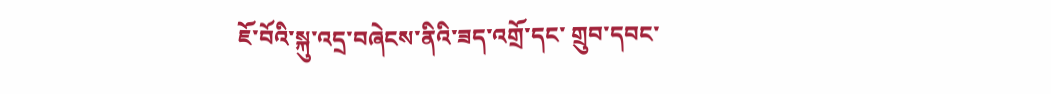ཇོ་བོའི་སྐུ་འདྲ་བཞེངས་ནིའི་ཟད་འགྲོ་དང་ གྲུབ་དབང་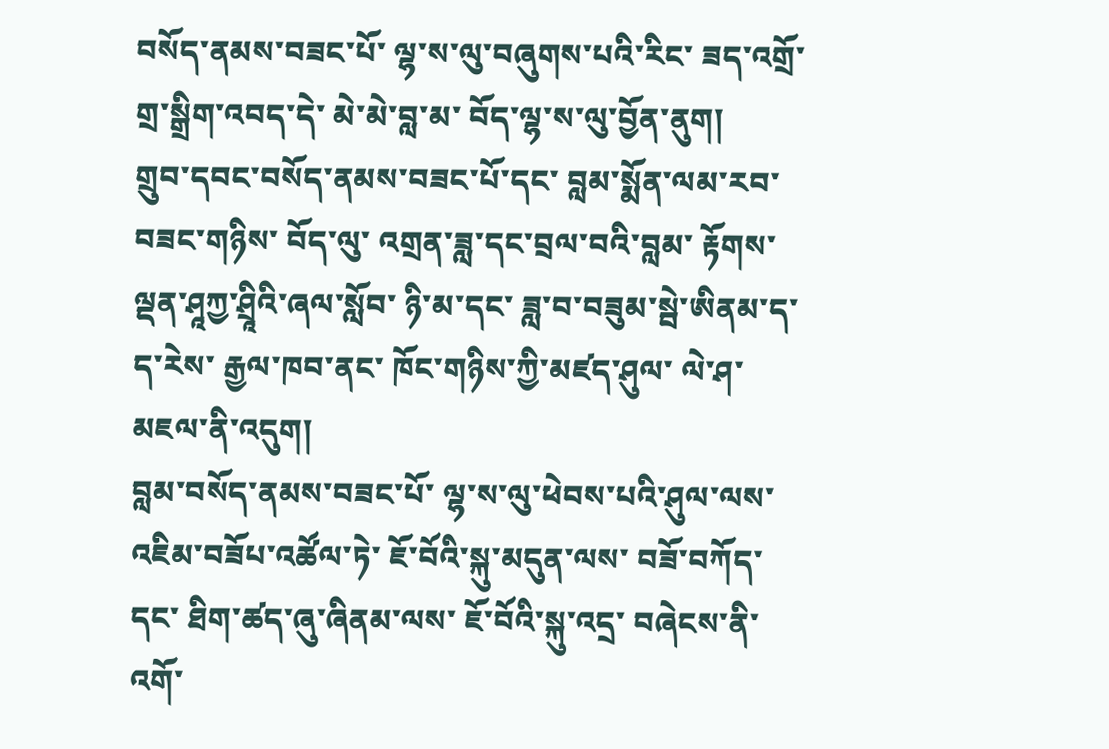བསོད་ནམས་བཟང་པོ་ ལྷ་ས་ལུ་བཞུགས་པའི་རིང་ ཟད་འགྲོ་ གྲ་སྒྲིག་འབད་དེ་ མེ་མེ་བླ་མ་ བོད་ལྷ་ས་ལུ་བྱོན་ནུག།
གྲུབ་དབང་བསོད་ནམས་བཟང་པོ་དང་ བླམ་སྨོན་ལམ་རབ་བཟང་གཉིས་ བོད་ལུ་ འགྲན་ཟླ་དང་བྲལ་བའི་བླམ་ རྟོགས་ལྡན་ཤཱཀྱ་ཤྲཱིའི་ཞལ་སློབ་ ཉི་མ་དང་ ཟླ་བ་བཟུམ་སྦེ་ཨིནམ་ད་ ད་རེས་ རྒྱལ་ཁབ་ནང་ ཁོང་གཉིས་ཀྱི་མཛད་ཤུལ་ ལེ་ཤ་མཇལ་ནི་འདུག།
བླམ་བསོད་ནམས་བཟང་པོ་ ལྷ་ས་ལུ་ཕེབས་པའི་ཤུལ་ལས་ འཇིམ་བཟོཔ་འཚོལ་ཏེ་ ཇོ་བོའི་སྐུ་མདུན་ལས་ བཟོ་བཀོད་དང་ ཐིག་ཚད་ཞུ་ཞིནམ་ལས་ ཇོ་བོའི་སྐུ་འདྲ་ བཞེངས་ནི་འགོ་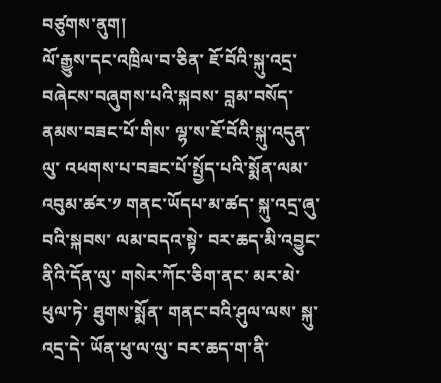བཙུགས་ནུག།
ལོ་རྒྱུས་དང་འཁྲིལ་བ་ཅིན་ ཇོ་བོའི་སྐུ་འདྲ་ བཞེངས་བཞུགས་པའི་སྐབས་ བླམ་བསོད་ནམས་བཟང་པོ་གིས་ ལྷ་ས་ཇོ་བོའི་སྐུ་འདུན་ལུ་ འཕགས་པ་བཟང་པོ་སྤྱོད་པའི་སྨོན་ལམ་ འབུམ་ཚར་༡ གནང་ཡོདཔ་མ་ཚད་ སྐུ་འདྲ་ཞུ་བའི་སྐབས་ ལམ་བདའ་སྟེ་ བར་ཆད་མི་འབྱུང་ནིའི་དོན་ལུ་ གསེར་ཀོང་ཅིག་ནང་ མར་མེ་ཕུལ་ཏེ་ ཐུགས་སྨོན་ གནང་བའི་ཤུལ་ལས་ སྐུ་འདྲ་དེ་ ཡོན་ཕུ་ལ་ལུ་ བར་ཆད་ག་ནི་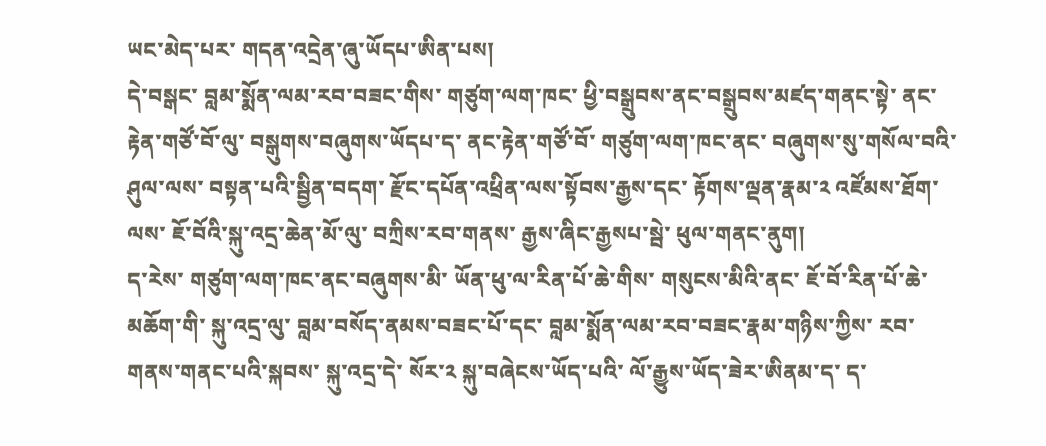ཡང་མེད་པར་ གདན་འདྲེན་ཞུ་ཡོདཔ་ཨིན་པས།
དེ་བསྒང་ བླམ་སྨོན་ལམ་རབ་བཟང་གིས་ གཙུག་ལག་ཁང་ ཕྱི་བསྒྲུབས་ནང་བསྒྲུབས་མཛད་གནང་སྟེ་ ནང་རྟེན་གཙོ་བོ་ལུ་ བསྒུགས་བཞུགས་ཡོདཔ་ད་ ནང་རྟེན་གཙོ་བོ་ གཙུག་ལག་ཁང་ནང་ བཞུགས་སུ་གསོལ་བའི་ཤུལ་ལས་ བསྟན་པའི་སྦྱིན་བདག་ རྫོང་དཔོན་འཕྲིན་ལས་སྟོབས་རྒྱས་དང་ རྟོགས་ལྡན་རྣམ་༢ འཛོམས་ཐོག་ལས་ ཇོ་བོའི་སྐུ་འདྲ་ཆེན་མོ་ལུ་ བཀྲིས་རབ་གནས་ རྒྱས་ཞིང་རྒྱསཔ་སྦེ་ ཕུལ་གནང་ནུག།
ད་རེས་ གཙུག་ལག་ཁང་ནང་བཞུགས་མི་ ཡོན་ཕུ་ལ་རིན་པོ་ཆེ་གིས་ གསུངས་མིའི་ནང་ ཇོ་བོ་རིན་པོ་ཆེ་མཆོག་གི་ སྐུ་འདྲ་ལུ་ བླམ་བསོད་ནམས་བཟང་པོ་དང་ བླམ་སྨོན་ལམ་རབ་བཟང་རྣམ་གཉིས་ཀྱིས་ རབ་གནས་གནང་པའི་སྐབས་ སྐུ་འདྲ་དེ་ སོར་༢ སྐུ་བཞེངས་ཡོད་པའི་ ལོ་རྒྱུས་ཡོད་ཟེར་ཨིནམ་ད་ ད་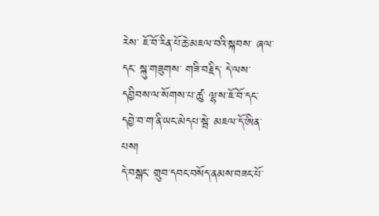རེས་ ཇོ་བོ་རིན་པོ་ཆེ་མཇལ་བའི་སྐབས་ ཞལ་དང་ སྐུ་གཟུགས་ གཟི་བརྗིད་ དེ་ལས་ དབྱིབས་ལ་སོགས་པ་ཚུ་ ལྷ་ས་ཇོ་བོ་དང་ དབྱེ་བ་ག་ནི་ཡང་མེདཔ་སྦེ་ མཇལ་དོ་ཨིན་པས།
དེ་བསྒང་ གྲུབ་དབང་བསོད་ནམས་བཟང་པོ་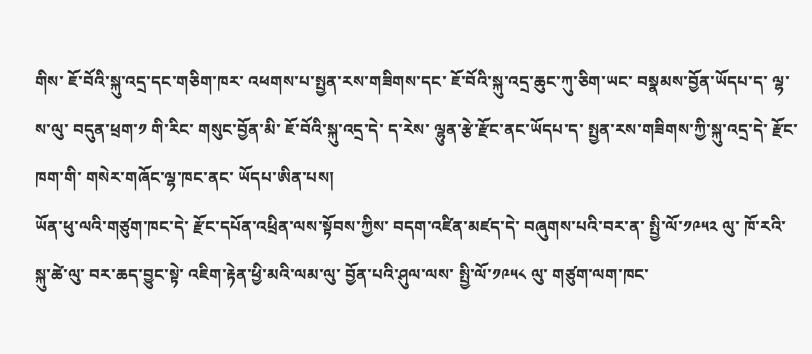གིས་ ཇོ་བོའི་སྐུ་འདྲ་དང་གཅིག་ཁར་ འཕགས་པ་སྤྱན་རས་གཟིགས་དང་ ཇོ་བོའི་སྐུ་འདྲ་ཆུང་ཀུ་ཅིག་ཡང་ བསྣམས་བྱོན་ཡོདཔ་ད་ ལྷ་ས་ལུ་ བདུན་ཕྲག་༡ གི་རིང་ གསུང་བྱོན་མི་ ཇོ་བོའི་སྐུ་འདྲ་དེ་ ད་རེས་ ལྷུན་རྩེ་རྫོང་ནང་ཡོདཔ་ད་ སྤྱན་རས་གཟིགས་ཀྱི་སྐུ་འདྲ་དེ་ རྫོང་ཁག་གི་ གསེར་གཞོང་ལྷ་ཁང་ནང་ ཡོདཔ་ཨིན་པས།
ཡོན་ཕུ་ལའི་གཙུག་ཁང་དེ་ རྫོང་དཔོན་འཕྲིན་ལས་སྟོབས་ཀྱིས་ བདག་འཛིན་མཛད་དེ་ བཞུགས་པའི་བར་ན་ སྤྱི་ལོ་༡༩༥༢ ལུ་ ཁོ་རའི་སྐུ་ཚེ་ལུ་ བར་ཆད་བྱུང་སྟེ་ འཇིག་རྟེན་ཕྱི་མའི་ལམ་ལུ་ བྱོན་པའི་ཤུལ་ལས་ སྤྱི་ལོ་༡༩༥༨ ལུ་ གཙུག་ལག་ཁང་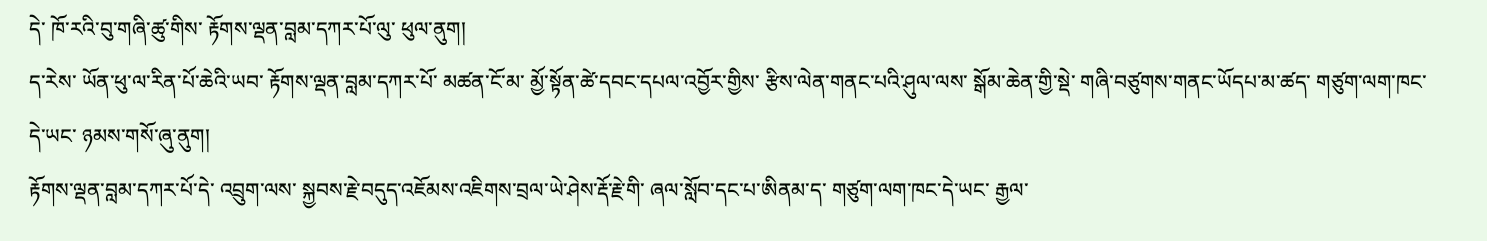དེ་ ཁོ་རའི་བུ་གཞི་ཚུ་གིས་ རྟོགས་ལྡན་བླམ་དཀར་པོ་ལུ་ ཕུལ་ནུག།
ད་རེས་ ཡོན་ཕུ་ལ་རིན་པོ་ཆེའི་ཡབ་ རྟོགས་ལྡན་བླམ་དཀར་པོ་ མཚན་ངོ་མ་ མྱོ་སྟོན་ཚེ་དབང་དཔལ་འབྱོར་གྱིས་ རྩིས་ལེན་གནང་པའི་ཤུལ་ལས་ སྒོམ་ཆེན་གྱི་སྡེ་ གཞི་བཙུགས་གནང་ཡོདཔ་མ་ཚད་ གཙུག་ལག་ཁང་དེ་ཡང་ ཉམས་གསོ་ཞུ་ནུག།
རྟོགས་ལྡན་བླམ་དཀར་པོ་དེ་ འབྲུག་ལས་ སྐྱབས་རྗེ་བདུད་འཇོམས་འཇིགས་བྲལ་ཡེ་ཤེས་རྡོ་རྗེ་གི་ ཞལ་སློབ་དང་པ་ཨིནམ་ད་ གཙུག་ལག་ཁང་དེ་ཡང་ རྒྱལ་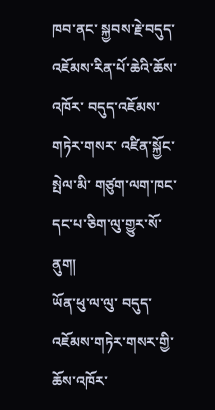ཁབ་ནང་ སྐྱབས་རྗེ་བདུད་འཇོམས་རིན་པོ་ཆེའི་ཆོས་འཁོར་ བདུད་འཇོམས་གཏེར་གསར་ འཛིན་སྐྱོང་སྤེལ་མི་ གཙུག་ལག་ཁང་ དང་པ་ཅིག་ལུ་གྱུར་སོ་ནུག།
ཡོན་ཕུ་ལ་ལུ་ བདུད་འཇོམས་གཏེར་གསར་གྱི་ ཆོས་འཁོར་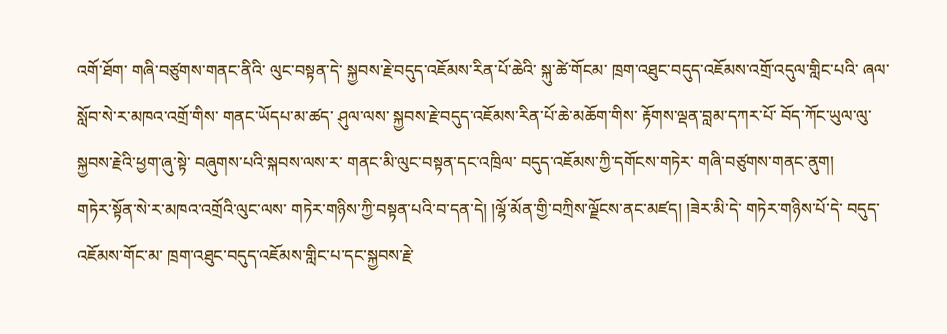འགོ་ཐོག་ གཞི་བཙུགས་གནང་ནིའི་ ལུང་བསྟན་དེ་ སྐྱབས་རྗེ་བདུད་འཇོམས་རིན་པོ་ཆེའི་ སྐུ་ཚེ་གོངམ་ ཁྲག་འཐུང་བདུད་འཇོམས་འགྲོ་འདུལ་གླིང་པའི་ ཞལ་སློབ་སེ་ར་མཁའ་འགྲོ་གིས་ གནང་ཡོདཔ་མ་ཚད་ ཤུལ་ལས་ སྐྱབས་རྗེ་བདུད་འཇོམས་རིན་པོ་ཆེ་མཆོག་གིས་ རྟོགས་ལྡན་བླམ་དཀར་པོ་ བོད་ཀོང་ཡུལ་ལུ་ སྐྱབས་རྗེའི་ཕྱག་ཞུ་སྟེ་ བཞུགས་པའི་སྐབས་ལས་ར་ གནང་མི་ལུང་བསྟན་དང་འཁྲིལ་ བདུད་འཇོམས་ཀྱི་དགོངས་གཏེར་ གཞི་བཙུགས་གནང་ནུག།
གཏེར་སྟོན་སེ་ར་མཁའ་འགྲོའི་ལུང་ལས་ གཏེར་གཉིས་ཀྱི་བསྟན་པའི་བ་དན་དེ། །ལྷོ་མོན་གྱི་བཀྲིས་ལྗོངས་ནང་མཛད། །ཟེར་མི་དེ་ གཏེར་གཉིས་པོ་དེ་ བདུད་འཇོམས་གོང་མ་ ཁྲག་འཐུང་བདུད་འཇོམས་གླིང་པ་དང་སྐྱབས་རྗེ་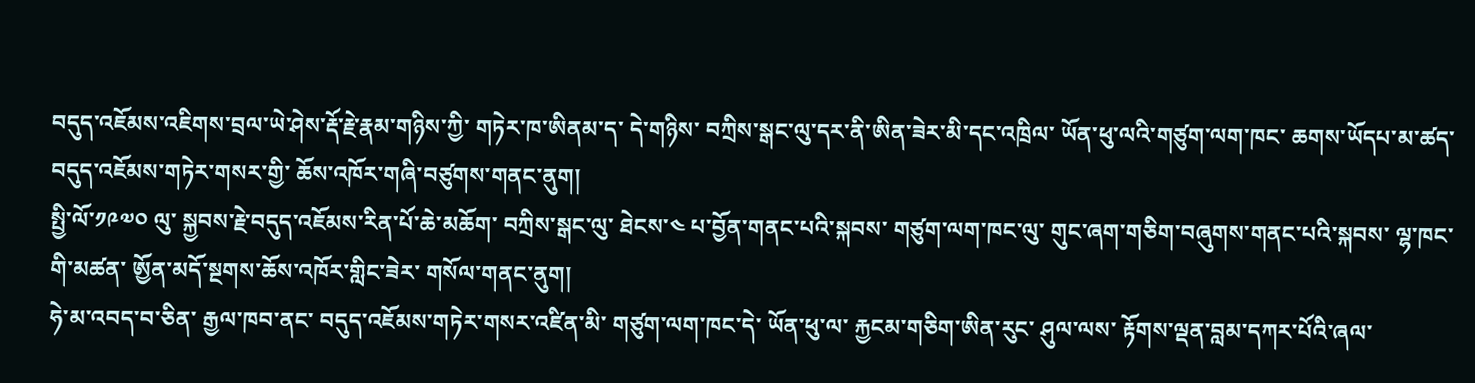བདུད་འཇོམས་འཇིགས་བྲལ་ཡེ་ཤེས་རྡོ་རྗེ་རྣམ་གཉིས་ཀྱི་ གཏེར་ཁ་ཨིནམ་ད་ དེ་གཉིས་ བཀྲིས་སྒང་ལུ་དར་ནི་ཨིན་ཟེར་མི་དང་འཁྲིལ་ ཡོན་ཕུ་ལའི་གཙུག་ལག་ཁང་ ཆགས་ཡོདཔ་མ་ཚད་ བདུད་འཇོམས་གཏེར་གསར་གྱི་ ཆོས་འཁོར་གཞི་བཙུགས་གནང་ནུག།
སྤྱི་ལོ་༡༩༧༠ ལུ་ སྐྱབས་རྗེ་བདུད་འཇོམས་རིན་པོ་ཆེ་མཆོག་ བཀྲིས་སྒང་ལུ་ ཐེངས་༤ པ་བྱོན་གནང་པའི་སྐབས་ གཙུག་ལག་ཁང་ལུ་ གུང་ཞག་གཅིག་བཞུགས་གནང་པའི་སྐབས་ ལྷ་ཁང་གི་མཚན་ ཨྱོན་མདོ་སྔགས་ཆོས་འཁོར་གླིང་ཟེར་ གསོལ་གནང་ནུག།
ཧེ་མ་འབད་བ་ཅིན་ རྒྱལ་ཁབ་ནང་ བདུད་འཇོམས་གཏེར་གསར་འཛིན་མི་ གཙུག་ལག་ཁང་དེ་ ཡོན་ཕུ་ལ་ རྐྱངམ་གཅིག་ཨིན་རུང་ ཤུལ་ལས་ རྟོགས་ལྡན་བླམ་དཀར་པོའི་ཞལ་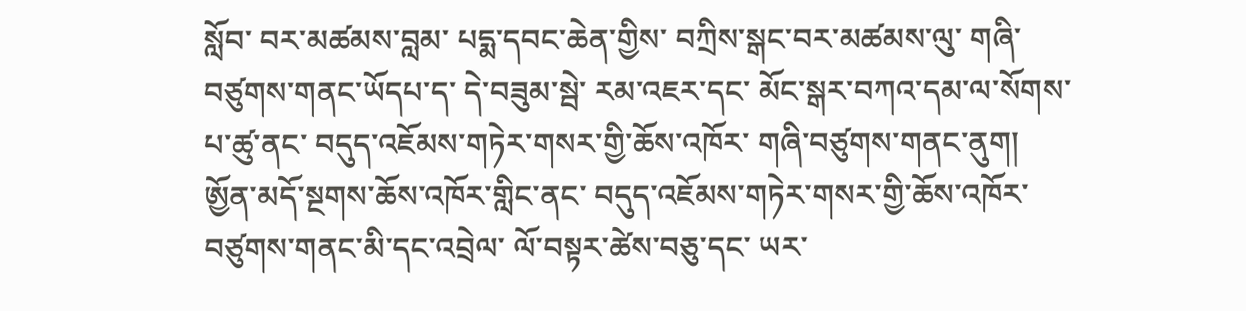སློབ་ བར་མཚམས་བླམ་ པདྨ་དབང་ཆེན་གྱིས་ བཀྲིས་སྒང་བར་མཚམས་ལུ་ གཞི་བཙུགས་གནང་ཡོདཔ་ད་ དེ་བཟུམ་སྦེ་ རམ་འཇར་དང་ མོང་སྒར་བཀའ་དམ་ལ་སོགས་པ་ཚུ་ནང་ བདུད་འཇོམས་གཏེར་གསར་གྱི་ཆོས་འཁོར་ གཞི་བཙུགས་གནང་ནུག།
ཨྱོན་མདོ་སྔགས་ཆོས་འཁོར་གླིང་ནང་ བདུད་འཇོམས་གཏེར་གསར་གྱི་ཆོས་འཁོར་ བཙུགས་གནང་མི་དང་འབྲེལ་ ལོ་བསྟར་ཚེས་བཅུ་དང་ ཡར་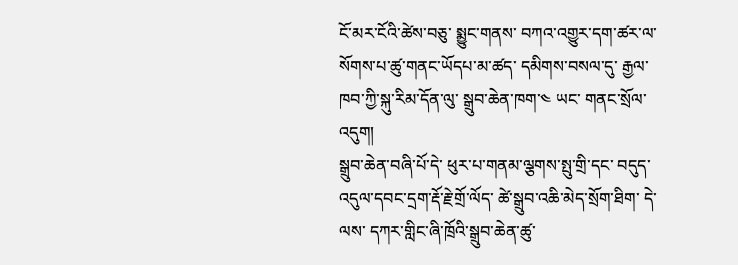ངོ་མར་ངོའི་ཚེས་བཅུ་ སྨྱུང་གནས་ བཀའ་འགྱུར་དག་ཚར་ལ་སོགས་པ་ཚུ་གནང་ཡོདཔ་མ་ཚད་ དམིགས་བསལ་དུ་ རྒྱལ་ཁབ་ཀྱི་སྐུ་རིམ་དོན་ལུ་ སྒྲུབ་ཆེན་ཁག་༤ ཡང་ གནང་སྲོལ་འདུག།
སྒྲུབ་ཆེན་བཞི་པོ་དེ་ ཕུར་པ་གནམ་ལྕགས་སྤུ་གྲི་དང་ བདུད་འདུལ་དབང་དྲག་རྡོ་རྗེ་གྲོ་ལོད་ ཚེ་སྒྲུབ་འཆི་མེད་སྲོག་ཐིག་ དེ་ལས་ དཀར་གླིང་ཞི་ཁྲོའི་སྒྲུབ་ཆེན་ཚུ་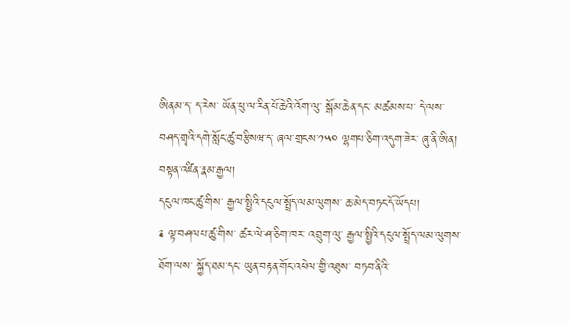ཨིནམ་ད་ ད་རེས་ ཡོན་ཕུ་ལ་རིན་པོ་ཆེའི་འོག་ལུ་ སྒོམ་ཆེན་དང་ མཚམས་པ་ དེ་ལས་ བཤད་གྲྭའི་དགེ་སློང་ཚུ་བརྩིསཝ་ད་ ཞལ་གྲངས་༡༥༠ ལྷགཔ་ཅིག་འདུག་ཟེར་ ཞུ་ནི་ཨིན།
བསྟན་འཛིན་རྣམ་རྒྱལ།
དངུལ་ཁང་ཚུ་གིས་ རྒྱལ་སྤྱིའི་དངུལ་སྤྲོད་ལམ་ལུགས་ ཆ་མེད་བཏང་དོ་ཡོདཔ།
༉ ལྟ་བཤལཔ་ཚུ་གིས་ ཚར་ལེ་ཤ་ཅིག་ཁར་ འབྲུག་ལུ་ རྒྱལ་སྤྱིའི་དངུལ་སྤྲོད་ལམ་ལུགས་ཐོག་ལས་ སྐྱོད་ཐམ་དང་ ཡུན་བརྟན་གོང་འཕེལ་གྱི་འཐུས་ བཏབ་ནིའི་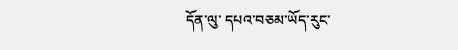དོན་ལུ་ དཔའ་བཅམ་ཡོད་རུང་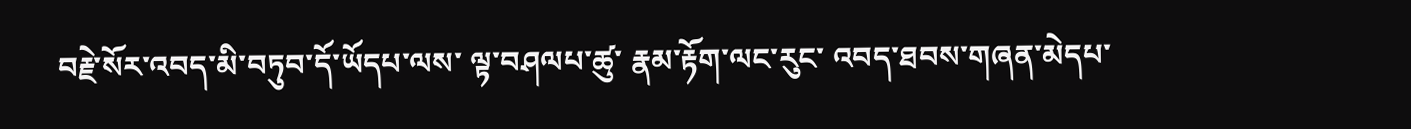བརྗེ་སོར་འབད་མི་བཏུབ་དོ་ཡོདཔ་ལས་ ལྟ་བཤལཔ་ཚུ་ རྣམ་རྟོག་ལང་རུང་ འབད་ཐབས་གཞན་མེདཔ་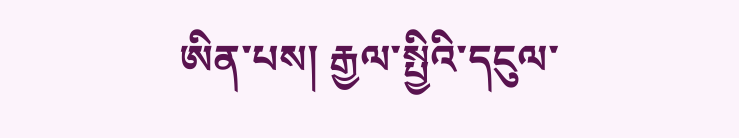ཨིན་པས། རྒྱལ་སྤྱིའི་དངུལ་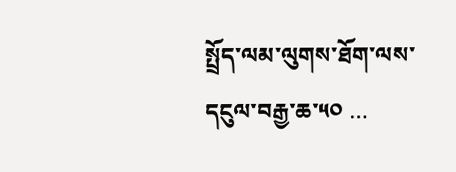སྤྲོད་ལམ་ལུགས་ཐོག་ལས་ དངུལ་བརྒྱ་ཆ་༥༠ …